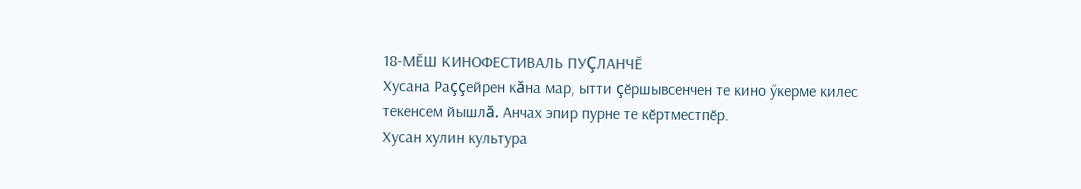18-МӖШ КИНОФЕСТИВАЛЬ ПУÇЛАНЧӖ
Хусана Раççейрен кăна мар, ытти çӗршывсенчен те кино ӳкерме килес текенсем йышлă. Анчах эпир пурне те кӗртместпӗр.
Хусан хулин культура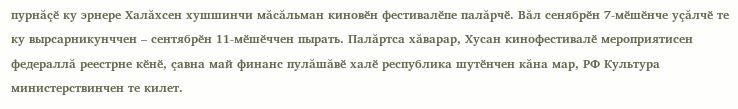пурнăçӗ ку эрнере Халăхсен хушшинчи мăсăльман киновӗн фестивалӗпе палăрчӗ. Вăл сенябрӗн 7-мӗшӗнче уçăлчӗ те ку вырсарникунччен – сентябрӗн 11-мӗшӗччен пырать. Палăртса хăварар, Хусан кинофестивалӗ мероприятисен федераллă реестрне кӗнӗ, çавна май финанс пулăшăвӗ халӗ республика шутӗнчен кăна мар, РФ Культура министерствинчен те килет.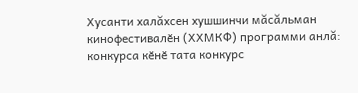Хусанти халăхсен хушшинчи мăсăльман кинофестивалӗн (ХХМКФ) программи анлă: конкурса кӗнӗ тата конкурс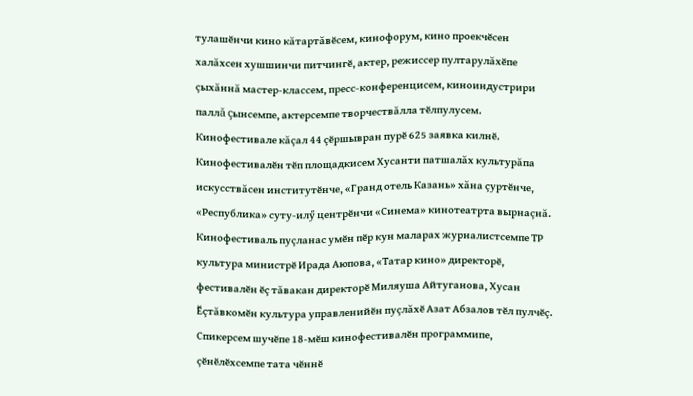тулашӗнчи кино кăтартăвӗсем, кинофорум, кино проекчӗсен халăхсен хушшинчи питчингӗ, актер, режиссер пултарулăхӗпе çыхăннă мастер-классем, пресс-конференцисем, киноиндустрири паллă çынсемпе, актерсемпе творчествăлла тӗлпулусем. Кинофестивале кăçал 44 çӗршывран пурӗ 625 заявка килнӗ.
Кинофестивалӗн тӗп площадкисем Хусанти патшалăх культурăпа искусствăсен институтӗнче, «Гранд отель Казань» хăна çуртӗнче, «Республика» суту-илӳ центрӗнчи «Синема» кинотеатрта вырнаçнă.
Кинофестиваль пуçланас умӗн пӗр кун маларах журналистсемпе ТР культура министрӗ Ирада Аюпова, «Татар кино» директорӗ, фестивалӗн ӗç тăвакан директорӗ Миляуша Айтуганова, Хусан Ӗçтăвкомӗн культура управленийӗн пуçлăхӗ Азат Абзалов тӗл пулчӗç. Спикерсем шучӗпе 18-мӗш кинофестивалӗн программипе, çӗнӗлӗхсемпе тата чӗннӗ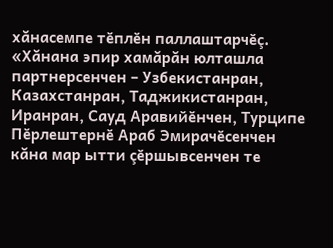хăнасемпе тӗплӗн паллаштарчӗç.
«Хăнана эпир хамăрăн юлташла партнерсенчен – Узбекистанран, Казахстанран, Таджикистанран, Иранран, Сауд Аравийӗнчен, Турципе Пӗрлештернӗ Араб Эмирачӗсенчен кăна мар ытти çӗршывсенчен те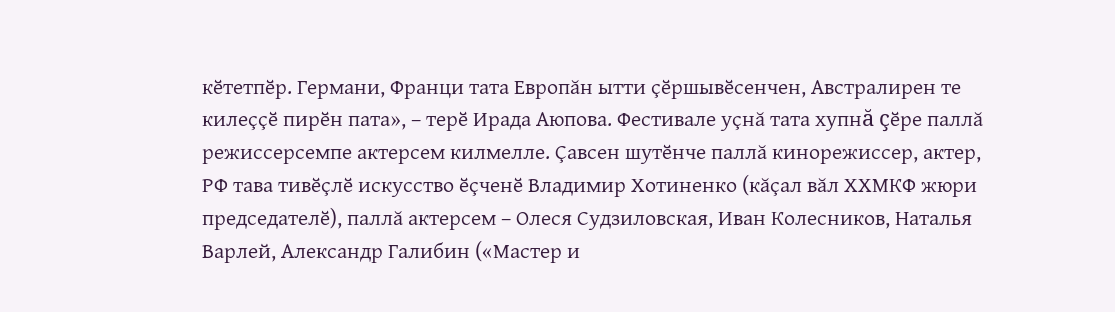кӗтетпӗр. Германи, Франци тата Европăн ытти çӗршывӗсенчен, Австралирен те килеççӗ пирӗн пата», – терӗ Ирада Аюпова. Фестивале уçнă тата хупнă çӗре паллă режиссерсемпе актерсем килмелле. Çавсен шутӗнче паллă кинорежиссер, актер, РФ тава тивӗçлӗ искусство ӗçченӗ Владимир Хотиненко (кăçал вăл ХХМКФ жюри председателӗ), паллă актерсем – Олеся Судзиловская, Иван Колесников, Наталья Варлей, Александр Галибин («Мастер и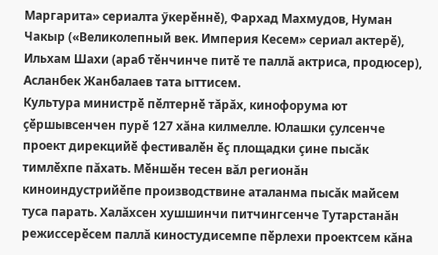Маргарита» сериалта ӳкерӗннӗ), Фархад Махмудов, Нуман Чакыр («Великолепный век. Империя Кесем» сериал актерӗ), Ильхам Шахи (араб тӗнчинче питӗ те паллă актриса, продюсер), Асланбек Жанбалаев тата ыттисем.
Культура министрӗ пӗлтернӗ тăрăх, кинофорума ют çӗршывсенчен пурӗ 127 хăна килмелле. Юлашки çулсенче проект дирекцийӗ фестивалӗн ӗç площадки çине пысăк тимлӗхпе пăхать. Мӗншӗн тесен вăл регионăн киноиндустрийӗпе производствине аталанма пысăк майсем туса парать. Халăхсен хушшинчи питчингсенче Тутарстанăн режиссерӗсем паллă киностудисемпе пӗрлехи проектсем кăна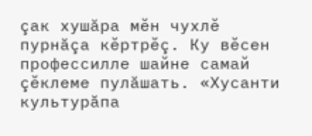çак хушăра мӗн чухлӗ пурнăçа кӗртрӗç. Ку вӗсен профессилле шайне самай çӗклеме пулăшать. «Хусанти культурăпа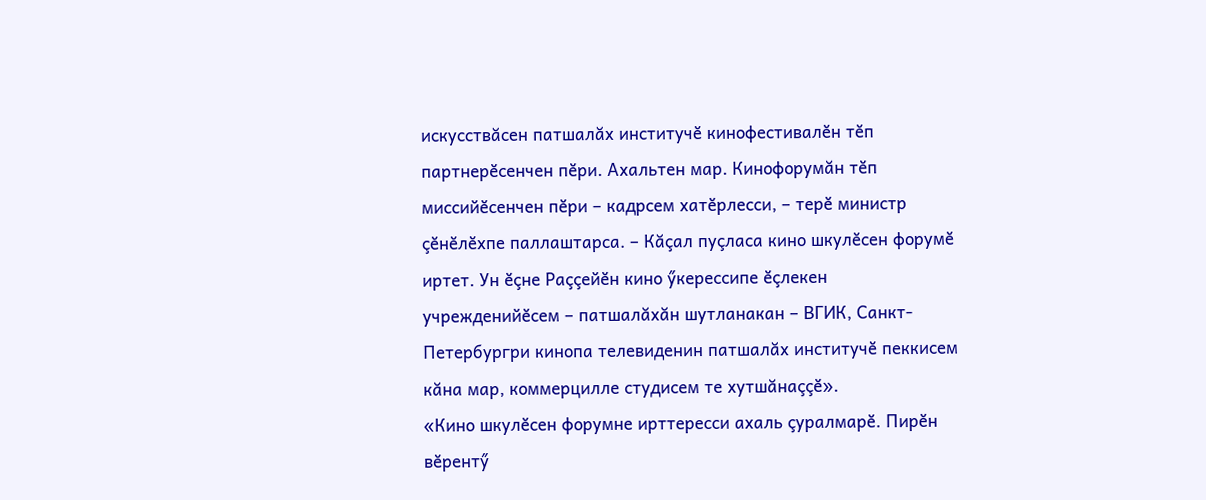искусствăсен патшалăх институчӗ кинофестивалӗн тӗп партнерӗсенчен пӗри. Ахальтен мар. Кинофорумăн тӗп миссийӗсенчен пӗри – кадрсем хатӗрлесси, – терӗ министр çӗнӗлӗхпе паллаштарса. – Кăçал пуçласа кино шкулӗсен форумӗ иртет. Ун ӗçне Раççейӗн кино ӳкерессипе ӗçлекен учрежденийӗсем – патшалăхăн шутланакан – ВГИК, Санкт-Петербургри кинопа телевиденин патшалăх институчӗ пеккисем кăна мар, коммерцилле студисем те хутшăнаççӗ».
«Кино шкулӗсен форумне ирттересси ахаль çуралмарӗ. Пирӗн вӗрентӳ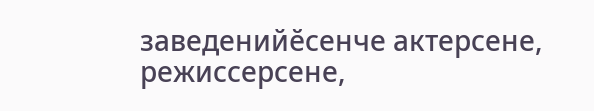заведенийӗсенче актерсене, режиссерсене,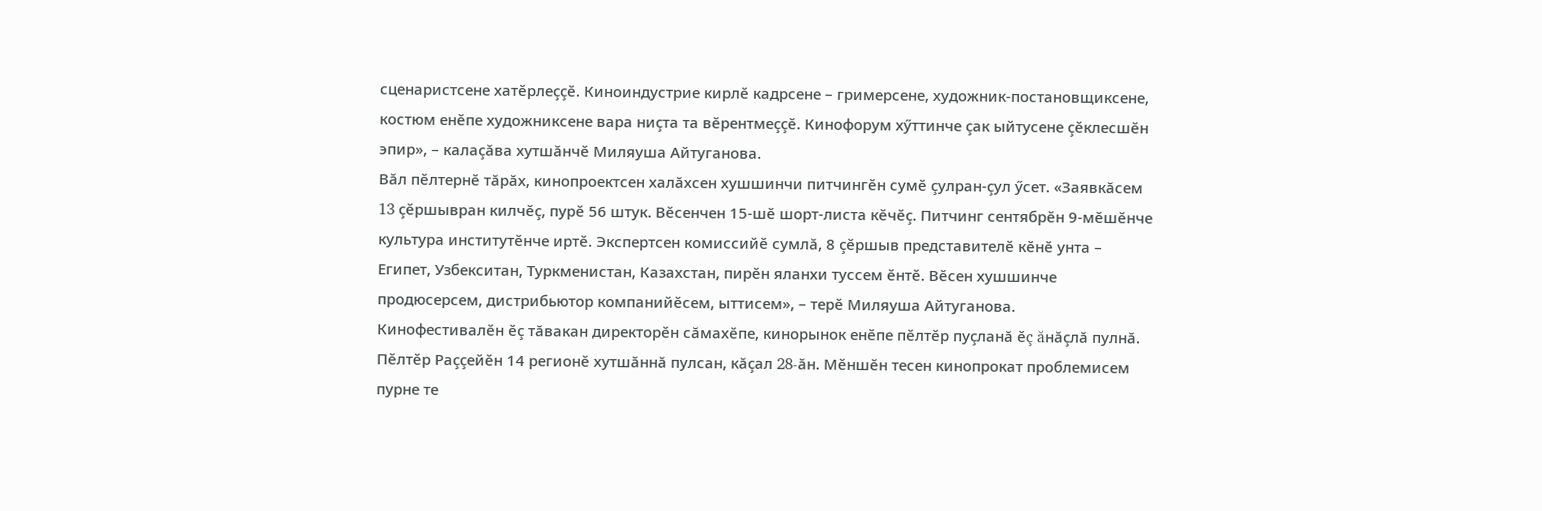сценаристсене хатӗрлеççӗ. Киноиндустрие кирлӗ кадрсене – гримерсене, художник-постановщиксене, костюм енӗпе художниксене вара ниçта та вӗрентмеççӗ. Кинофорум хӳттинче çак ыйтусене çӗклесшӗн эпир», – калаçăва хутшăнчӗ Миляуша Айтуганова.
Вăл пӗлтернӗ тăрăх, кинопроектсен халăхсен хушшинчи питчингӗн сумӗ çулран-çул ӳсет. «Заявкăсем 13 çӗршывран килчӗç, пурӗ 56 штук. Вӗсенчен 15-шӗ шорт-листа кӗчӗç. Питчинг сентябрӗн 9-мӗшӗнче культура институтӗнче иртӗ. Экспертсен комиссийӗ сумлă, 8 çӗршыв представителӗ кӗнӗ унта – Египет, Узбекситан, Туркменистан, Казахстан, пирӗн яланхи туссем ӗнтӗ. Вӗсен хушшинче продюсерсем, дистрибьютор компанийӗсем, ыттисем», – терӗ Миляуша Айтуганова.
Кинофестивалӗн ӗç тăвакан директорӗн сăмахӗпе, кинорынок енӗпе пӗлтӗр пуçланă ӗç ăнăçлă пулнă. Пӗлтӗр Раççейӗн 14 регионӗ хутшăннă пулсан, кăçал 28-ăн. Мӗншӗн тесен кинопрокат проблемисем пурне те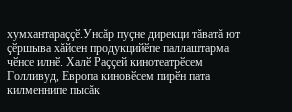хумхантараççӗ.Унсăр пуçне дирекци тăватă ют çӗршыва хăйсен продукцийӗпе паллаштарма чӗнсе илнӗ. Халӗ Раççей кинотеатрӗсем Голливуд, Европа киновӗсем пирӗн пата килменнипе пысăк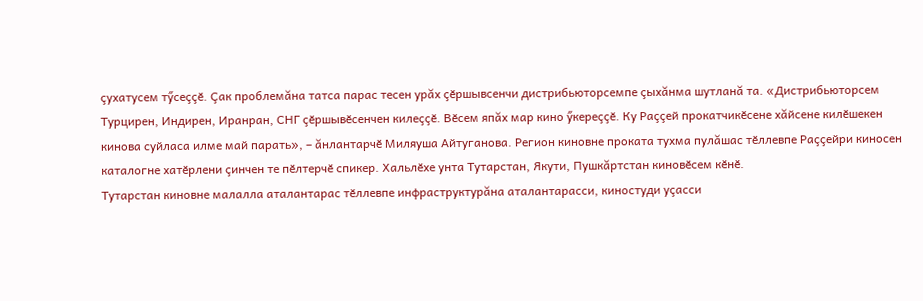çухатусем тӳсеççӗ. Çак проблемăна татса парас тесен урăх çӗршывсенчи дистрибьюторсемпе çыхăнма шутланă та. «Дистрибьюторсем Турцирен, Индирен, Иранран, СНГ çӗршывӗсенчен килеççӗ. Вӗсем япăх мар кино ӳкереççӗ. Ку Раççей прокатчикӗсене хăйсене килӗшекен кинова суйласа илме май парать», – ăнлантарчӗ Миляуша Айтуганова. Регион киновне проката тухма пулăшас тӗллевпе Раççейри киносен каталогне хатӗрлени çинчен те пӗлтерчӗ спикер. Хальлӗхе унта Тутарстан, Якути, Пушкăртстан киновӗсем кӗнӗ.
Тутарстан киновне малалла аталантарас тӗллевпе инфраструктурăна аталантарасси, киностуди уçасси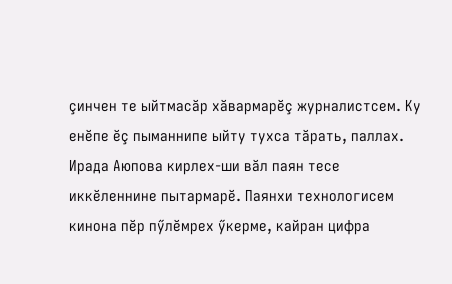çинчен те ыйтмасăр хăвармарӗç журналистсем. Ку енӗпе ӗç пыманнипе ыйту тухса тăрать, паллах. Ирада Аюпова кирлех-ши вăл паян тесе иккӗленнине пытармарӗ. Паянхи технологисем кинона пӗр пӳлӗмрех ӳкерме, кайран цифра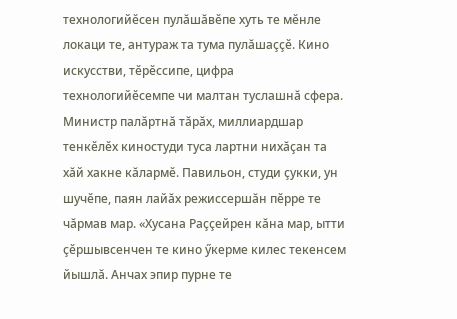технологийӗсен пулăшăвӗпе хуть те мӗнле локаци те, антураж та тума пулăшаççӗ. Кино искусстви, тӗрӗссипе, цифра технологийӗсемпе чи малтан туслашнă сфера. Министр палăртнă тăрăх, миллиардшар тенкӗлӗх киностуди туса лартни нихăçан та хăй хакне кăлармӗ. Павильон, студи çукки, ун шучӗпе, паян лайăх режиссершăн пӗрре те чăрмав мар. «Хусана Раççейрен кăна мар, ытти çӗршывсенчен те кино ӳкерме килес текенсем йышлă. Анчах эпир пурне те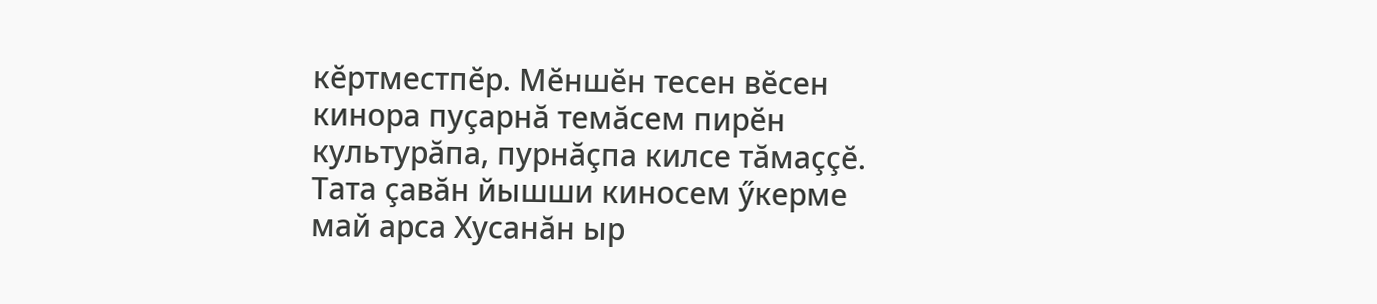кӗртместпӗр. Мӗншӗн тесен вӗсен кинора пуçарнă темăсем пирӗн культурăпа, пурнăçпа килсе тăмаççӗ. Тата çавăн йышши киносем ӳкерме май арса Хусанăн ыр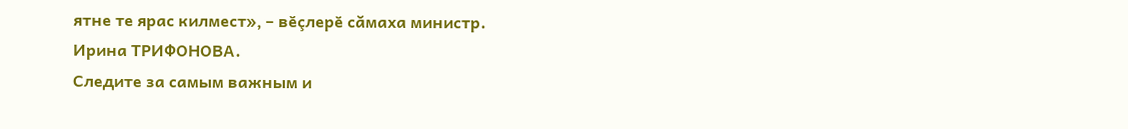ятне те ярас килмест», – вӗçлерӗ сăмаха министр.
Ирина ТРИФОНОВА.
Следите за самым важным и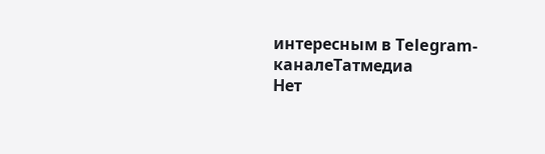интересным в Telegram-каналеТатмедиа
Нет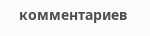комментариев